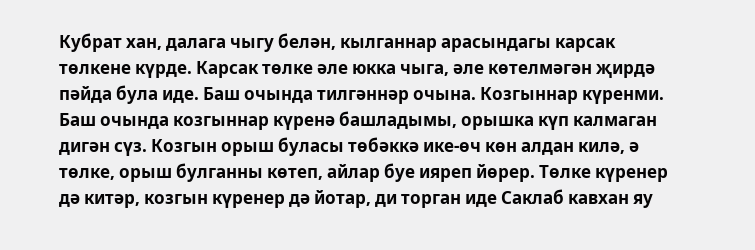Кубрат хан, далага чыгу белән, кылганнар арасындагы карсак төлкене күрде. Карсак төлке әле юкка чыга, әле көтелмәгән җирдә пәйда була иде. Баш очында тилгәннәр очына. Козгыннар күренми. Баш очында козгыннар күренә башладымы, орышка күп калмаган дигән сүз. Козгын орыш буласы төбәккә ике-өч көн алдан килә, ә төлке, орыш булганны көтеп, айлар буе ияреп йөрер. Төлке күренер дә китәр, козгын күренер дә йотар, ди торган иде Саклаб кавхан яу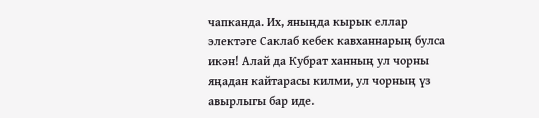чапканда. Их, яныңда кырык еллар электәге Саклаб кебек кавханнарың булса икән! Алай да Кубрат ханның ул чорны яңадан кайтарасы килми, ул чорның үз авырлыгы бар иде.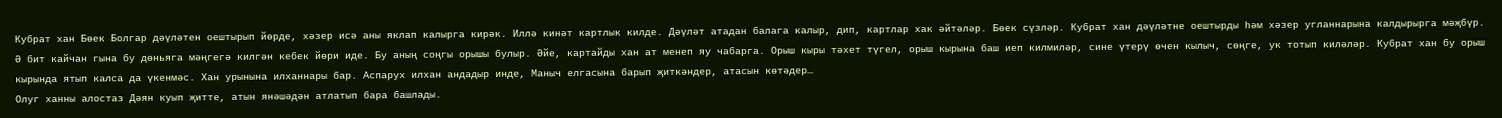Кубрат хан Бөек Болгар дәүләтен оештырып йөрде, хәзер исә аны яклап калырга кирәк. Иллә кинәт картлык килде. Дәүләт атадан балага калыр, дип, картлар хак әйтәләр. Бөек сүзләр. Кубрат хан дәүләтне оештырды һәм хәзер угланнарына калдырырга мәҗбүр. Ә бит кайчан гына бу дөньяга мәңгегә килгән кебек йөри иде. Бу аның соңгы орышы булыр. Әйе, картайды хан ат менеп яу чабарга. Орыш кыры тәхет түгел, орыш кырына баш иеп килмиләр, сине үтерү өчен кылыч, сөңге, ук тотып киләләр. Кубрат хан бу орыш кырында ятып калса да үкенмәс. Хан урынына илханнары бар. Аспарух илхан андадыр инде, Маныч елгасына барып җиткәндер, атасын көтәдер…
Олуг ханны алостаз Дәян куып җитте, атын янәшәдән атлатып бара башлады.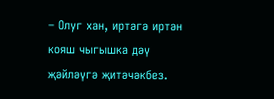– Олуг хан, иртәгә иртән кояш чыгышка дәү җәйләүгә җитәчәкбез.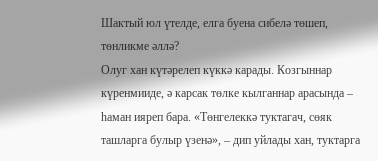Шактый юл үтелде, елга буена сибелә төшеп, төнликме әллә?
Олуг хан күтәрелеп күккә карады. Козгыннар күренмииде, ә карсак төлке кылганнар арасында – һаман ияреп бара. «Төнгелеккә туктагач, сөяк ташларга булыр үзенә», – дип уйлады хан, туктарга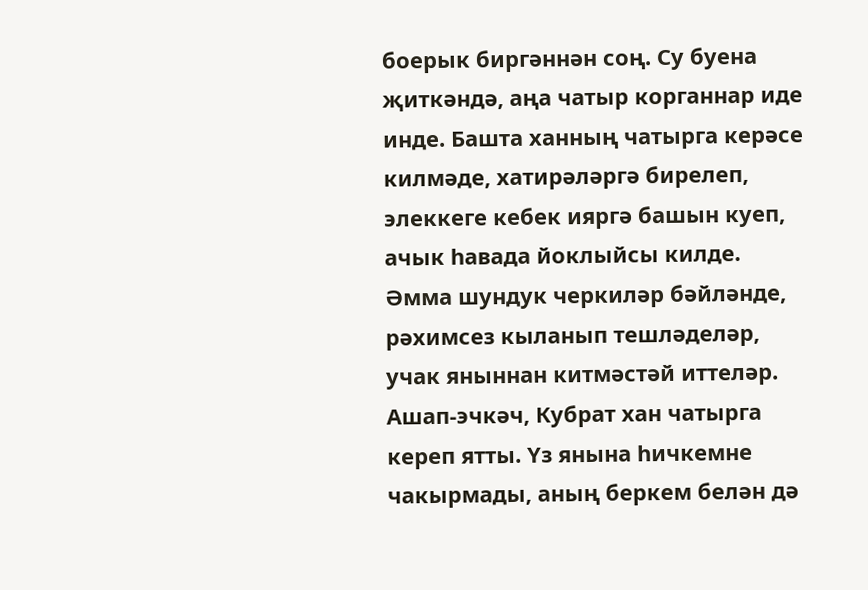боерык биргәннән соң. Су буена җиткәндә, аңа чатыр корганнар иде инде. Башта ханның чатырга керәсе килмәде, хатирәләргә бирелеп, элеккеге кебек ияргә башын куеп, ачык һавада йоклыйсы килде. Әмма шундук черкиләр бәйләнде, рәхимсез кыланып тешләделәр, учак яныннан китмәстәй иттеләр.
Ашап-эчкәч, Кубрат хан чатырга кереп ятты. Үз янына һичкемне чакырмады, аның беркем белән дә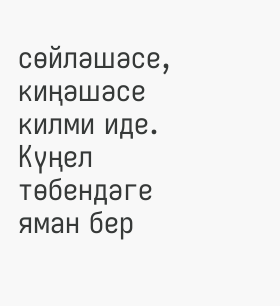сөйләшәсе, киңәшәсе килми иде. Күңел төбендәге яман бер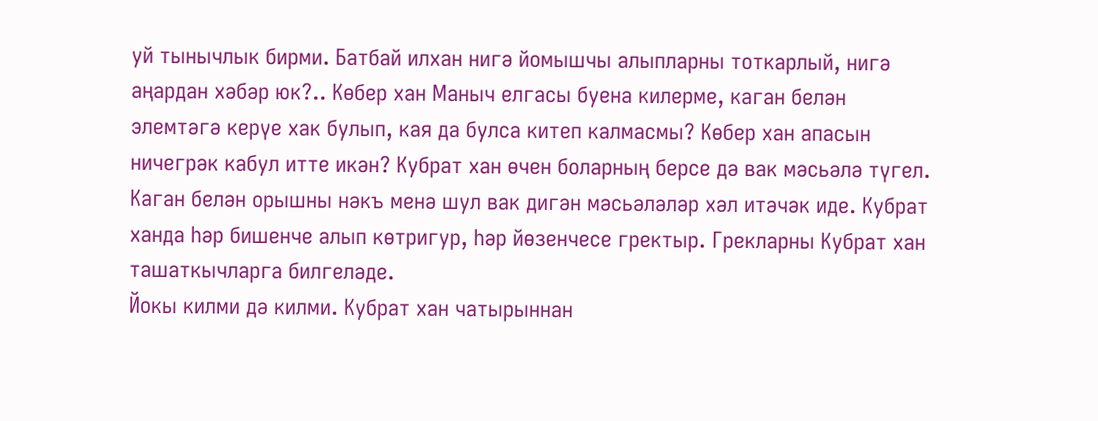уй тынычлык бирми. Батбай илхан нигә йомышчы алыпларны тоткарлый, нигә аңардан хәбәр юк?.. Көбер хан Маныч елгасы буена килерме, каган белән элемтәгә керүе хак булып, кая да булса китеп калмасмы? Көбер хан апасын ничегрәк кабул итте икән? Кубрат хан өчен боларның берсе дә вак мәсьәлә түгел. Каган белән орышны нәкъ менә шул вак дигән мәсьәләләр хәл итәчәк иде. Кубрат ханда һәр бишенче алып көтригур, һәр йөзенчесе гректыр. Грекларны Кубрат хан ташаткычларга билгеләде.
Йокы килми дә килми. Кубрат хан чатырыннан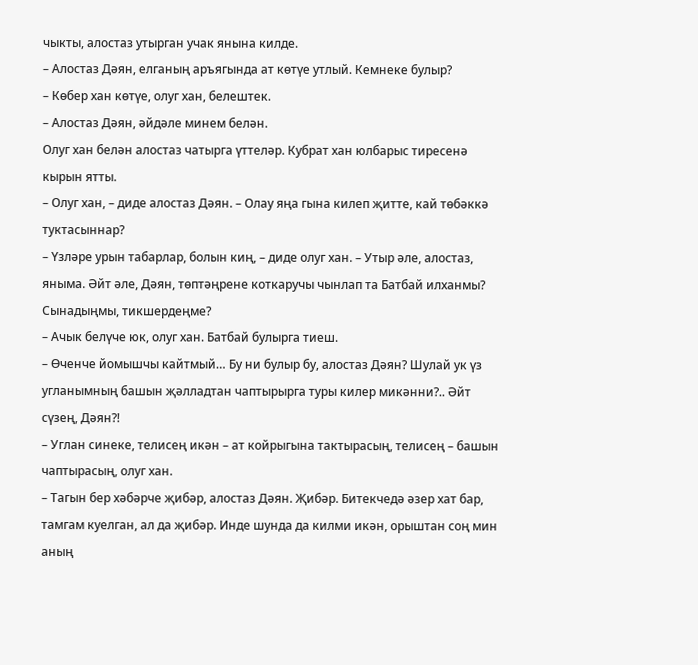чыкты, алостаз утырган учак янына килде.
– Алостаз Дәян, елганың аръягында ат көтүе утлый. Кемнеке булыр?
– Көбер хан көтүе, олуг хан, белештек.
– Алостаз Дәян, әйдәле минем белән.
Олуг хан белән алостаз чатырга үттеләр. Кубрат хан юлбарыс тиресенә кырын ятты.
– Олуг хан, – диде алостаз Дәян. – Олау яңа гына килеп җитте, кай төбәккә туктасыннар?
– Үзләре урын табарлар, болын киң, – диде олуг хан. – Утыр әле, алостаз, яныма. Әйт әле, Дәян, төптәңрене коткаручы чынлап та Батбай илханмы? Сынадыңмы, тикшердеңме?
– Ачык белүче юк, олуг хан. Батбай булырга тиеш.
– Өченче йомышчы кайтмый… Бу ни булыр бу, алостаз Дәян? Шулай ук үз угланымның башын җәлладтан чаптырырга туры килер микәнни?.. Әйт сүзең, Дәян?!
– Углан синеке, телисең икән – ат койрыгына тактырасың, телисең – башын чаптырасың, олуг хан.
– Тагын бер хәбәрче җибәр, алостаз Дәян. Җибәр. Битекчедә әзер хат бар, тамгам куелган, ал да җибәр. Инде шунда да килми икән, орыштан соң мин аның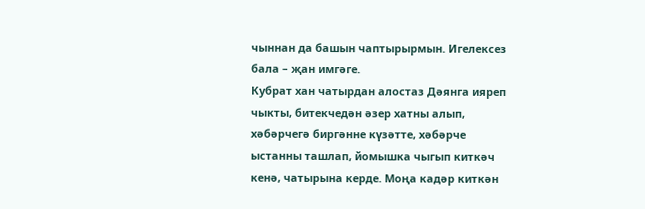чыннан да башын чаптырырмын. Игелексез бала – җан имгәге.
Кубрат хан чатырдан алостаз Дәянга ияреп чыкты, битекчедән әзер хатны алып, хәбәрчегә биргәнне күзәтте, хәбәрче ыстанны ташлап, йомышка чыгып киткәч кенә, чатырына керде. Моңа кадәр киткән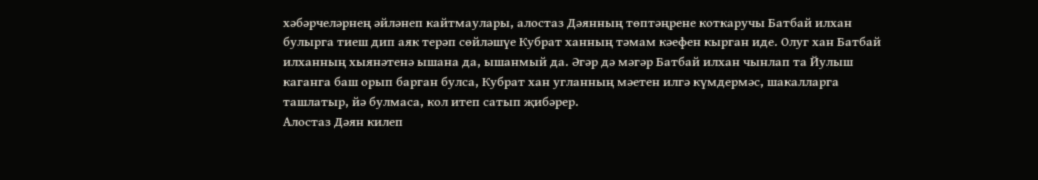хәбәрчеләрнең әйләнеп кайтмаулары, алостаз Дәянның төптәңрене коткаручы Батбай илхан булырга тиеш дип аяк терәп сөйләшүе Кубрат ханның тәмам кәефен кырган иде. Олуг хан Батбай илханның хыянәтенә ышана да, ышанмый да. Әгәр дә мәгәр Батбай илхан чынлап та Йулыш каганга баш орып барган булса, Кубрат хан угланның мәетен илгә күмдермәс, шакалларга ташлатыр, йә булмаса, кол итеп сатып җибәрер.
Алостаз Дәян килеп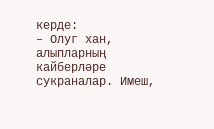керде:
– Олуг хан, алыпларның кайберләре сукраналар. Имеш,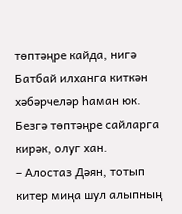төптәңре кайда, нигә Батбай илханга киткән хәбәрчеләр һаман юк. Безгә төптәңре сайларга кирәк, олуг хан.
– Алостаз Дәян, тотып китер миңа шул алыпның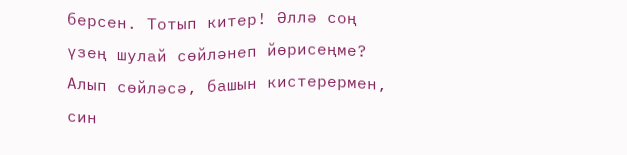берсен. Тотып китер! Әллә соң үзең шулай сөйләнеп йөрисеңме? Алып сөйләсә, башын кистерермен, син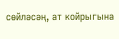сөйләсәң, ат койрыгына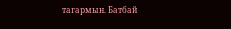тагармын. Батбай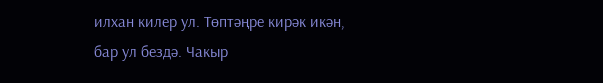илхан килер ул. Төптәңре кирәк икән, бар ул бездә. Чакыр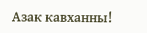Азак кавханны!